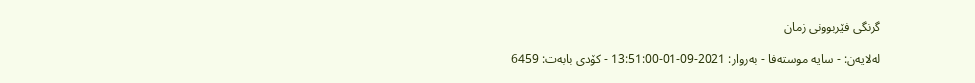گرنگی فێربوونی زمان

له‌لایه‌ن: - سایە موستەفا - به‌روار: 2021-09-01-13:51:00 - کۆدی بابەت: 6459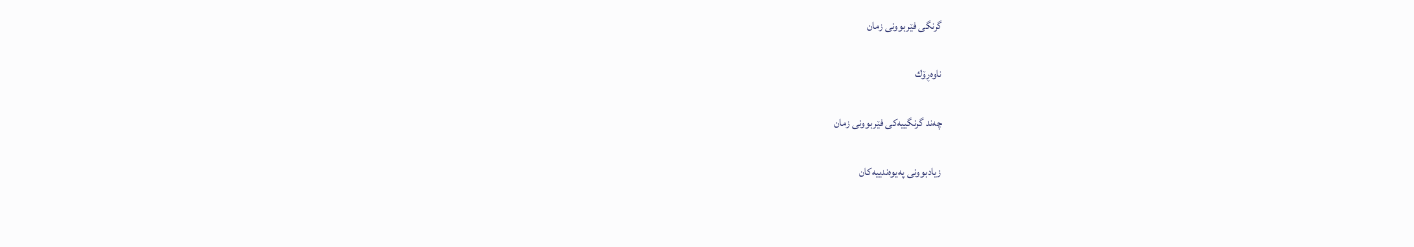گرنگی فێربوونی زمان

ناوه‌ڕۆك

چەند گرنگییەکی فێربوونی زمان

زیادبوونی پەیوەندییەکان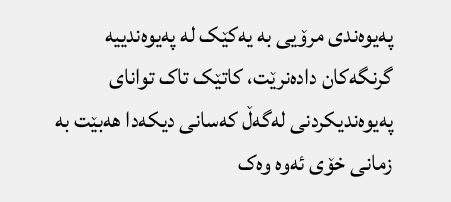پەیوەندی مرۆیی بە یەکێک لە پەیوەندییە گرنگەکان دادەنرێت، کاتێک تاک توانای پەیوەندیکردنی لەگەڵ کەسانی دیکەدا ھەبێت بە زمانی خۆی ئەوە وەک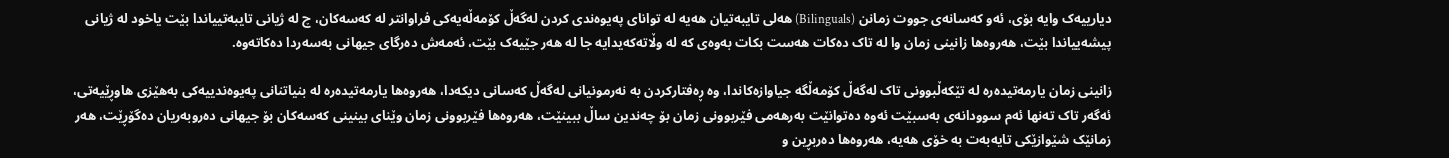دیارییەک وایە بۆی، ئەو کەسانەی جووت زمانن (Bilinguals) ھەلی تایبەتیان ھەیە لە توانای پەیوەندی کردن لەگەڵ کۆمەڵەیەکی فراوانتر لە کەسەکان، چ لە ژیانی تایبەتییاندا بێت یاخود لە ژیانی پیشەییاندا بێت، ھەروەھا زانینی زمان وا لە تاک دەکات ھەست بکات بەوەی کە لە وڵاتەکەیدایە جا لە ھەر جێیەک بێت، ئەمەش دەرگای جیھانی بەسەردا دەکاتەوە.

زانینی زمان یارمەتیدەرە لە تێکەڵبوونی تاک لەگەڵ کۆمەڵگە جیاوازەکاندا، وە ڕەفتارکردن بە نەرمونیانی لەگەڵ کەسانی دیکەدا، ھەروەھا یارمەتیدەرە لە بنیاتنانی پەیوەندییەکی بەھێزی ھاوڕێیەتی، ئەگەر تاک تەنھا ئەم سوودانەی بەسبێت ئەوە دەتوانێت بەرھەمی فێربوونی زمان بۆ چەندین ساڵ ببینێت، ھەروەھا فێربوونی زمان وێنای بینینی کەسەکان بۆ جیھانی دەروبەریان دەگۆڕێت، ھەر زمانێک شێوازێکی تایەبەت بە خۆی ھەیە، ھەروەھا دەربڕین و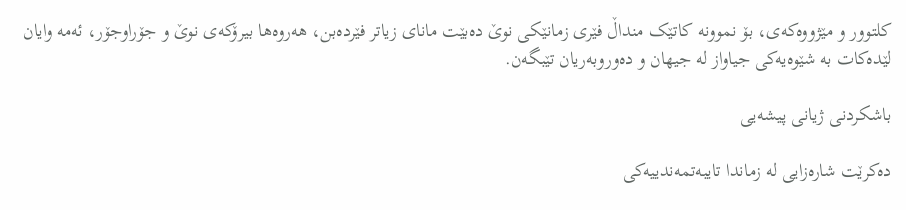کلتوور و مێژووەکەی، بۆ نموونە کاتێک منداڵ فێری زمانێکی نوێ دەبێت مانای زیاتر فێردەبن، ھەروەھا بیرۆکەی نوێ و جۆراوجۆر، ئەمە وایان لێدەکات بە شێوەیەکی جیاواز لە جیھان و دەوروبەریان تێبگەن.

باشکردنی ژیانی پیشەیی

دەکرێت شارەزایی لە زماندا تایبەتمەندییەکی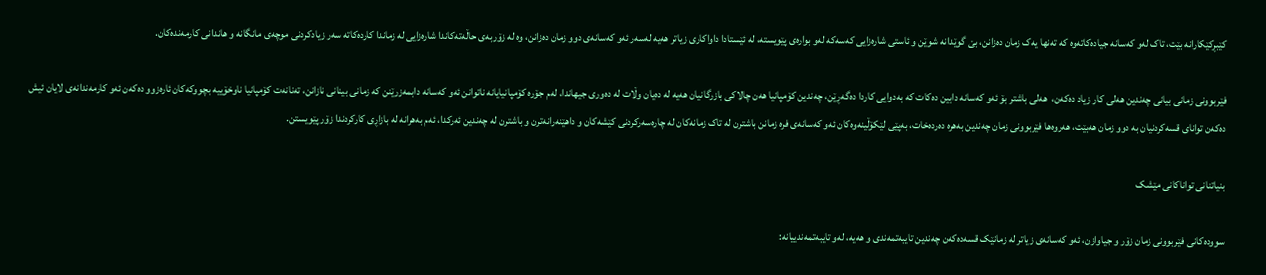کێبڕکێکارانە بێت، تاک لەو کەسانە جیادەکاتەوە کە تەنھا یەک زمان دەزانن، بێ گوێدانە شوێن و ئاستی شارەزایی کەسەکە لەو بوارەی پێویستە، لە ئێستادا داواکاری زیاتر ھەیە لەسەر ئەو کەسانەی دوو زمان دەزانن، وە لە زۆربەی حاڵەتەکاندا شارەزایی لە زماندا کاردەکاتە سەر زیادکردنی موچەی مانگانە و ھاندانی کارمەندەکان.

فێربوونی زمانی بیانی چەندین ھەلی کار زیاد دەکەن،  ھەلی باشتر بۆ ئەو کەسانە دابین دەکات کە بەدوایی کاردا دەگەڕێن، چەندین کۆمپانیا ھەن چالاکی بازرگانیان ھەیە لە دەیان وڵات لە دەوری جیھاندا، لەم جۆرە کۆمپانیایانە ناتوانن ئەو کەسانە دابمەزرێنن کە زمانی بینانی نازانن، تەنانەت کۆمپانیا ناوخۆییە بچووکەکان ئارەزوو دەکەن ئەو کارمەندانەی لایان ئیش دەکەن توانای قسەکردنیان بە دوو زمان ھەبێت، ھەروەھا فێربوونی زمان چەندین بەھرە دەردەخات، بەپێی لێکۆڵینەوەکان ئەو کەسانەی فرە زمانن باشترن لە تاک زمانەکان لە چارەسەرکردنی کێشەکان و داھێنەرانەترن و باشترن لە چەندین ئەرکدا، ئەم بەھرانە لە بازاڕی كارکردندا زۆر پێویستن.

بنیاتنانی تواناکانی مێشک

سوودەکانی فێربوونی زمان زۆر و جیاوازن، ئەو کەسانەی زیاتر لە زمانێک قسەدەکەن چەندین تایبەتمەندی و ھەیە، لەو تایبەتمەندییانە: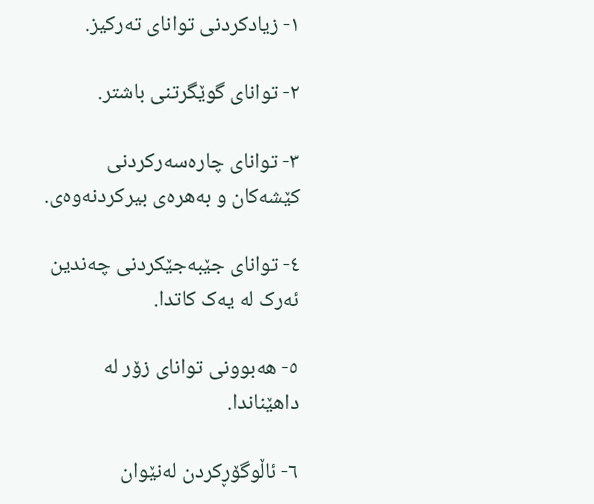١- زیادکردنی توانای تەرکیز.

٢- توانای گوێگرتنی باشتر.

٣- توانای چارەسەرکردنی کێشەکان و بەھرەی بیرکردنەوەی.

٤- توانای جێبەجێکردنی چەندین ئەرک لە یەک کاتدا.

٥- ھەبوونی توانای زۆر لە داھێناندا.

٦- ئاڵوگۆڕکردن لەنێوان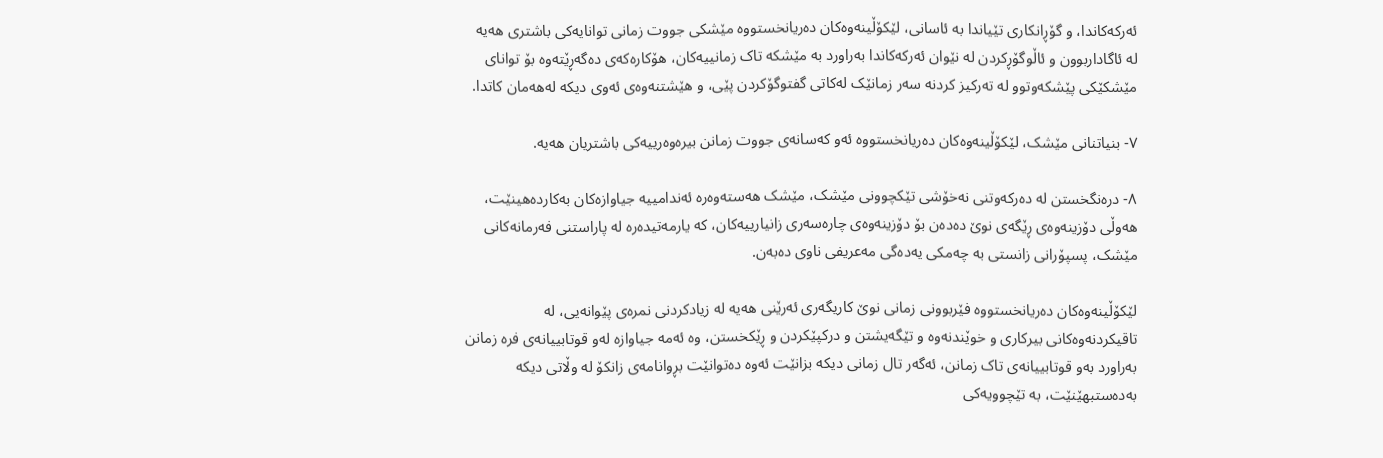ئەرکەکاندا، و گۆڕانکاری تێیاندا بە ئاسانی، لێکۆڵینەوەکان دەریانخستووە مێشکی جووت زمانی توانایەکی باشتری ھەیە لە ئاگاداربوون و ئاڵوگۆڕکردن لە نێوان ئەرکەکاندا بەراورد بە مێشکە تاک زمانییەکان، ھۆکارەکەی دەگەڕێتەوە بۆ توانای مێشکێکی پێشکەوتوو لە تەرکیز کردنە سەر زمانێک لەکاتی گفتوگۆکردن پێی، و ھێشتنەوەی ئەوی دیکە لەھەمان کاتدا.

٧- بنیاتنانی مێشک، لێکۆڵینەوەکان دەریانخستووە ئەو کەسانەی جووت زمانن بیرەوەرییەکی باشتریان ھەیە.

٨- درەنگخستن لە دەرکەوتنی نەخۆشی تێکچوونی مێشک، مێشک ھەستەوەرە ئەندامییە جیاوازەکان بەکاردەھینێت، ھەوڵی دۆزینەوەی ڕێگەی نوێ دەدەن بۆ دۆزینەوەی چارەسەری زانیارییەکان، کە یارمەتیدەرە لە پاراستنی فەرمانەکانی مێشک، پسپۆرانی زانستی بە چەمکی یەدەگی مەعریفی ناوی دەبەن.

لێکۆڵینەوەکان دەریانخستووە فێربوونی زمانی نوێ کاریگەری ئەرێنی ھەیە لە زیادکردنی نمرەی پێوانەیی، لە تاقیکردنەوەکانی بیرکاری و خوێندنەوە و تێگەیشتن و درکپێکردن و ڕێکخستن، وە ئەمە جیاوازە لەو قوتابییانەی فرە زمانن بەراورد بەو قوتابییانەی تاک زمانن، ئەگەر تال زمانی دیکە بزانێت ئەوە دەتوانێت بڕوانامەی زانکۆ لە وڵاتی دیکە بەدەستبھێنێت، بە تێچوویەکی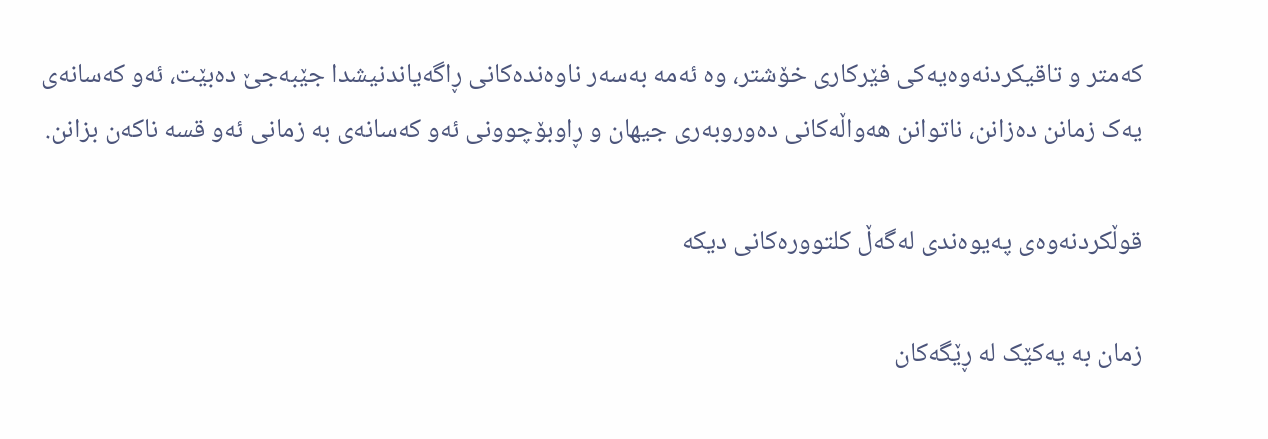کەمتر و تاقیکردنەوەیەکی فێرکاری خۆشتر، وە ئەمە بەسەر ناوەندەکانی ڕاگەیاندنیشدا جێبەجێ دەبێت، ئەو کەسانەی یەک زمانن دەزانن، ناتوانن ھەواڵەکانی دەوروبەری جیھان و ڕاوبۆچوونی ئەو کەسانەی بە زمانی ئەو قسە ناکەن بزانن.

قوڵکردنەوەی پەیوەندی لەگەڵ کلتوورەکانی دیکە

زمان بە یەکێک لە ڕێگەکان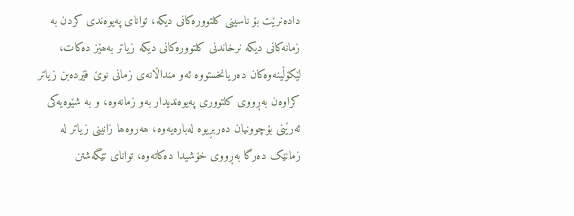دادەنرێت بۆ ناسینی کلتوورەکانی دیکە، توانای پەیوەندی کردن بە زمانەکانی دیکە نرخاندنی کلتوورەکانی دیکە زیاتر بەھێز دەکات، لێکۆڵینەوەکان دەریانخستووە ئەو منداڵانەی زمانی نوێ فێردەبن زیاتر کراوەن بەڕووی کلتووری پەیوەندیدار بەو زمانەوە، و بە شێوەیەکی ئەرێنی بۆچوونیان دەربڕیوە لەبارەیەوە، ھەروەھا زانینی زیاتر لە زمانێک دەرگا بەڕووی خۆشیدا دەکاتەوە، توانای تێگەشتن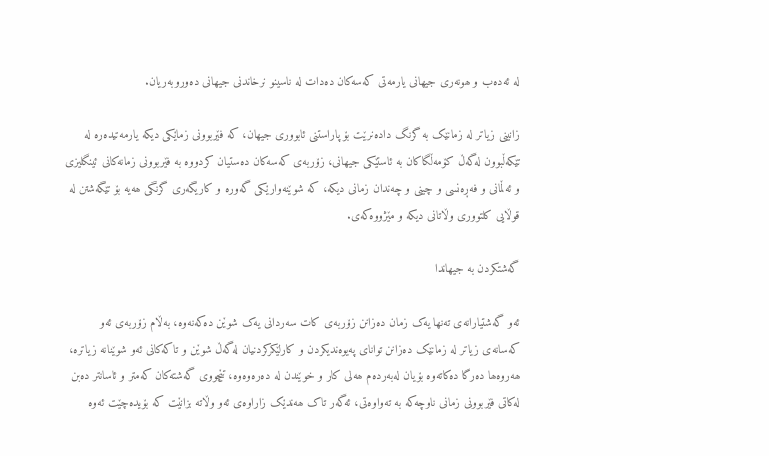لە ئەدەب و ھونەری جیھانی یارمەتی کەسەکان دەدات لە ناسینو نرخاندنی جیھانی دەوروبەریان.

زانینی زیاتر لە زمانێک بە گرنگ دادەنرێت بۆ پاراستنی ئابووری جیھان، کە فێربوونی زماێکی دیکە یارمەتیدەرە لە تێکەڵبوون لەگەڵ کۆمەڵگاکان بە ئاستێکی جیھانی، زۆربەی کەسەکان دەستیان کردووە بە فێربوونی زمانەکانی ئینگلیزی و ئەڵمانی و فەڕەنسی و چینی و چەندان زمانی دیکە، کە شوێنەوارێکی گەورە و کاریگەری گرنگی ھەیە بۆ تێگەشتن لە قوڵایی کلتووری وڵاتانی دیکە و مێژووەکەی.

گەشتکردن بە جیھاندا

ئەو گەشتیارانەی تەنھا یەک زمان دەزانن زۆربەی کات سەردانی یەک شوێن دەکەنەوە، بەڵام زۆربەی ئەو کەسانەی زیاتر لە زمانێک دەزانن توانای پەیوەندیکردن و کارلێکرکردنیان لەگەڵ شوێن و تاکەکانی ئەو شوێنانە زیاترە، ھەروەھا دەرگا دەکاتەوە بۆیان لەبەردەم ھەلی کار و خوێندن لە دەرەوەوە، تێچووی گەشتەکان کەمتر و ئاسانتر دەبن لەکاتی فێربوونی زمانی ناوچەکە بە تەواوەتی، ئەگەر تاک ھەندێک زاراوەی ئەو وڵاتە بزانێت کە بۆیدەچێت ئەوە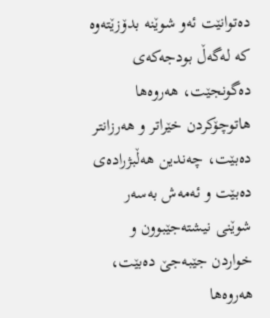دەتوانێت ئەو شوێنە بدۆزێتەوە کە لەگەڵ بودجەکەی دەگونجێت، ھەروەھا ھاتوچۆکردن خێراتر و ھەرزانتر دەبێت، چەندین ھەڵبژرادەی دەبێت و ئەمەش بەسەر شوێنی نیشتەجێبوون و خواردن جێبەجێ دەبێت، ھەروەھا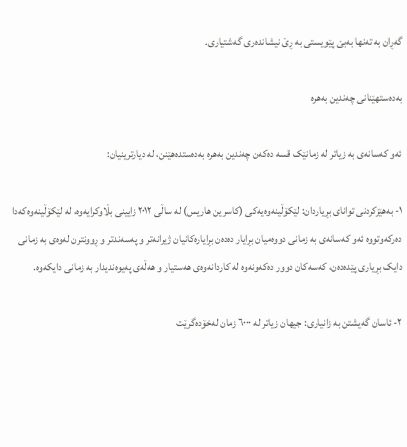گەڕان بە تەنھا بەبێ پێویستی بە ڕێ نیشاندەری گەشتیاری.

بەدەستھێنانی چەندین بەھرە

ئەو کەسانەی بە زیاتر لە زمانێک قسە دەکەن چەندین بەھرە بەدەستدەھێنن، لە دیارترینیان:

١- بەھێزکردنی توانای بڕیاردان: لێکۆڵینەوەیەکی (کاسرین ھاریس) لە ساڵی ٢٠١٢ زایینی بڵاوکرایەوە، لە لێکۆڵینەوەکەدا دەرکەوتووە ئەو کەسانەی بە زمانی دووەمیان بڕایار دەدەن بڕایارەکانیان ژیرانەتر و پەسەندتر و ڕوونترن لەوەی بە زمانی دایک بڕیاری پێدەدەن، کەسەکان دوور دەکەونەوە لە کاردانەوەی ھەستیار و ھەڵەی پەیوەندیدار بە زمانی دایکەوە.

٢- ئاسان گەیشتن بە زانیاری: جیھان زیاتر لە ٦٠٠٠ زمان لەخۆدەگرێت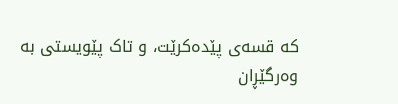کە قسەی پێدەکرێت، و تاک پێویستی بە وەرگێڕان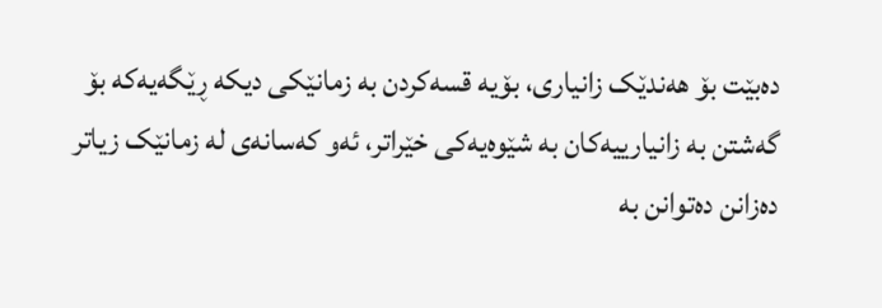دەبێت بۆ ھەندێک زانیاری، بۆیە قسەکردن بە زمانێکی دیکە ڕێگەیەکە بۆ گەشتن بە زانیارییەکان بە شێوەیەکی خێراتر، ئەو کەسانەی لە زمانێک زیاتر دەزانن دەتوانن بە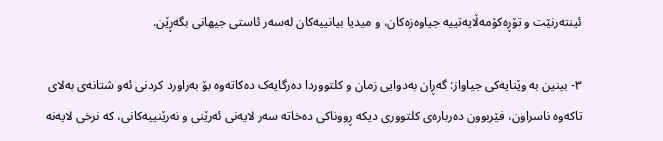ئینتەرنێت و تۆڕەکۆمەڵایەتییە جیاوەزەکان، و میدیا بیانییەکان لەسەر ئاستی جیھانی بگەڕێن.

٣- بینین بە وێنایەکی جیاواز: گەڕان بەدوایی زمان و کلتووردا دەرگایەک دەکاتەوە بۆ بەراورد کردنی ئەو شتانەی بەلای تاکەوە ناسراون، فێربوون دەربارەی کلتووری دیکە ڕووناکی دەخاتە سەر لایەنی ئەرێنی و نەرێنییەکانی، کە نرخی لایەنە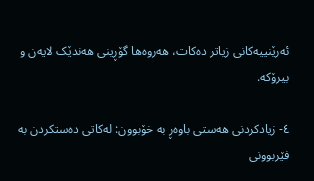ئەرێنییەکانی زیاتر دەکات، ھەروەھا گۆڕینی ھەندێک لایەن و بیرۆکە.

٤- زیادکردنی ھەستی باوەڕ بە خۆبوون: لەکاتی دەستکردن بە فێربوونی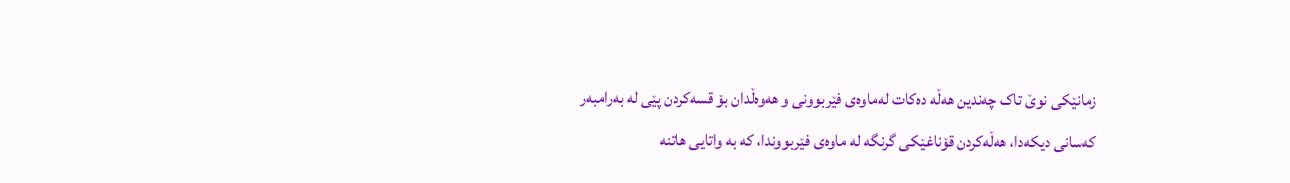زمانێکی نوێ تاک چەندین ھەڵە دەکات لەماوەی فێربوونی و ھەوەڵدان بۆ قسەکردن پێی لە بەرامبەر کەسانی دیکەدا، ھەڵەکردن قۆناغێکی گرنگە لە ماوەی فێربووندا، کە بە واتایی ھاتنە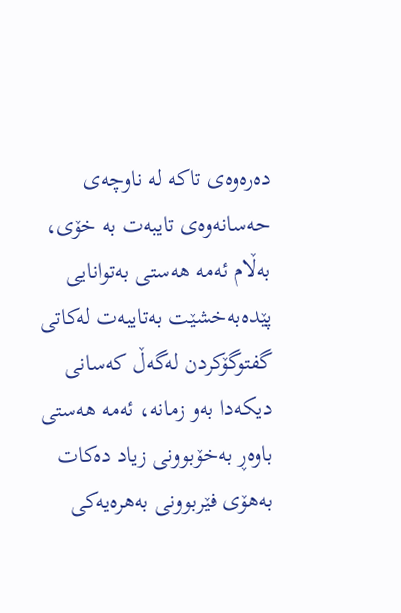دەرەوەی تاکە لە ناوچەی حەسانەوەی تایبەت بە خۆی، بەڵام ئەمە ھەستی بەتوانایی پێدەبەخشێت بەتایبەت لەکاتی گفتوگۆکردن لەگەڵ کەسانی دیکەدا بەو زمانە، ئەمە ھەستی باوەڕ بەخۆبوونی زیاد دەکات بەھۆی فێربوونی بەھرەیەکی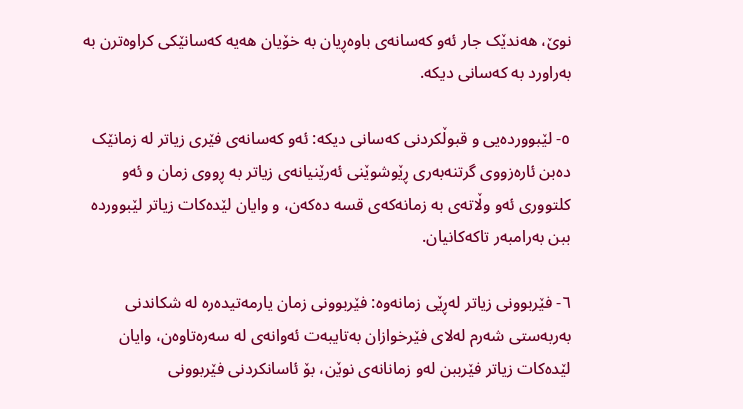نوێ، ھەندێک جار ئەو کەسانەی باوەڕیان بە خۆیان ھەیە کەسانێکی کراوەترن بە بەراورد بە کەسانی دیکە.

٥- لێبووردەیی و قبوڵکردنی کەسانی دیکە: ئەو کەسانەی فێری زیاتر لە زمانێک دەبن ئارەزووی گرتنەبەری ڕێوشوێنی ئەرێنیانەی زیاتر بە ڕووی زمان و ئەو کلتووری ئەو وڵاتەی بە زمانەکەی قسە دەکەن، و وایان لێدەکات زیاتر لێبووردە ببن بەرامبەر تاکەکانیان.

٦- فێربوونی زیاتر لەڕێی زمانەوە: فێربوونی زمان یارمەتیدەرە لە شکاندنی بەربەستی شەرم لەلای فێرخوازان بەتایبەت ئەوانەی لە سەرەتاوەن، وایان لێدەکات زیاتر فێرببن لەو زمانانەی نوێن، بۆ ئاسانکردنی فێربوونی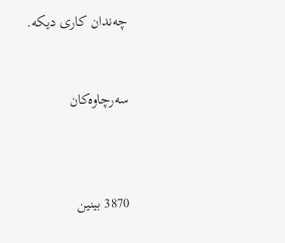چەندان کاری دیکە.


سەرچاوەکان



3870 بینین